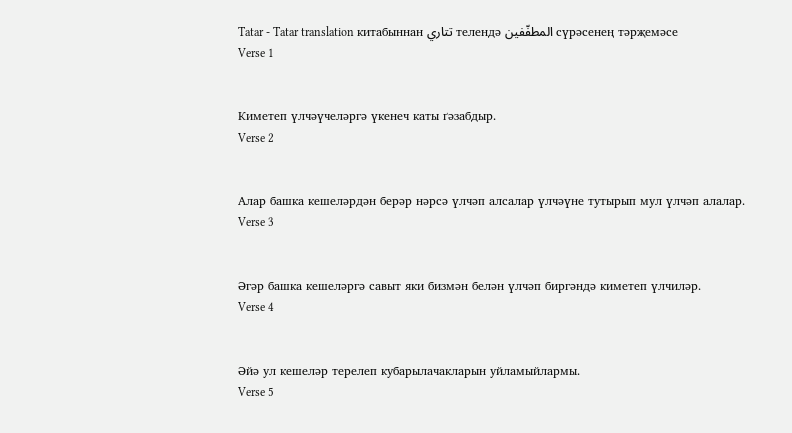Tatar - Tatar translation китабыннан تتاري телендә المطفّفين сүрәсенең тәрҗемәсе
Verse 1


Киметеп үлчәүчеләргә үкенеч каты ґәзабдыр.
Verse 2


Алар башка кешеләрдән берәр нәрсә үлчәп алсалар үлчәүне тутырып мул үлчәп алалар.
Verse 3


Әгәр башка кешеләргә савыт яки бизмән белән үлчәп биргәндә киметеп үлчиләр.
Verse 4


Әйә ул кешеләр терелеп кубарылачакларын уйламыйлармы.
Verse 5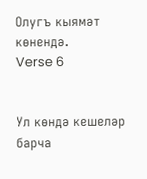Олугъ кыямәт көнендә.
Verse 6


Ул көндә кешеләр барча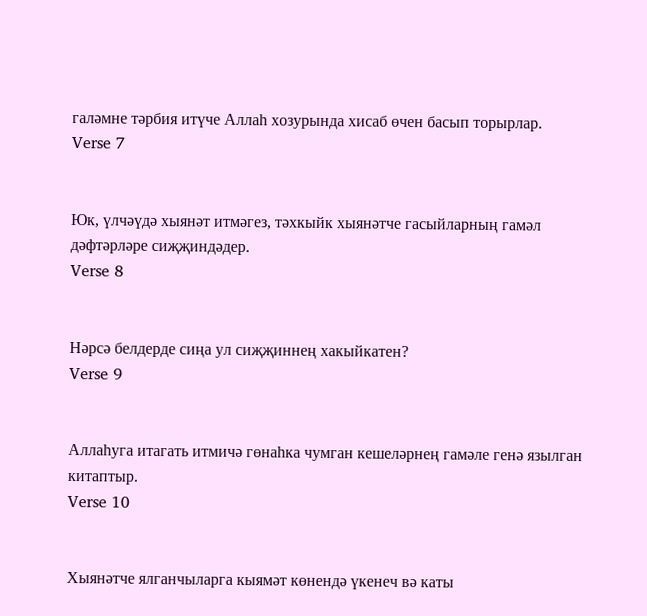галәмне тәрбия итүче Аллаһ хозурында хисаб өчен басып торырлар.
Verse 7


Юк, үлчәүдә хыянәт итмәгез, тәхкыйк хыянәтче гасыйларның гамәл дәфтәрләре сиҗҗиндәдер.
Verse 8


Нәрсә белдерде сиңа ул сиҗҗиннең хакыйкатен?
Verse 9


Аллаһуга итагать итмичә гөнаһка чумган кешеләрнең гамәле генә язылган китаптыр.
Verse 10


Хыянәтче ялганчыларга кыямәт көнендә үкенеч вә каты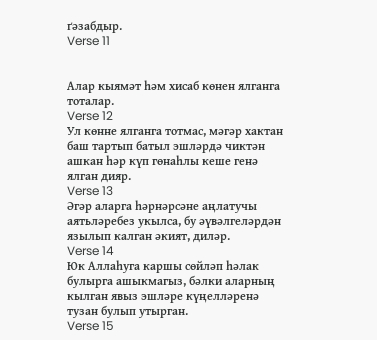ґәзабдыр.
Verse 11


Алар кыямәт һәм хисаб көнен ялганга тоталар.
Verse 12
Ул көнне ялганга тотмас, мәгәр хактан баш тартып батыл эшләрдә чиктән ашкан һәр күп гөнаһлы кеше генә ялган дияр.
Verse 13
Әгәр аларга һәрнәрсәне аңлатучы аятьләребез укылса, бу әүвәлгеләрдән язылып калган әкият, диләр.
Verse 14
Юк Аллаһуга каршы сөйләп һәлак булырга ашыкмагыз, бәлки аларның кылган явыз эшләре күңелләренә тузан булып утырган.
Verse 15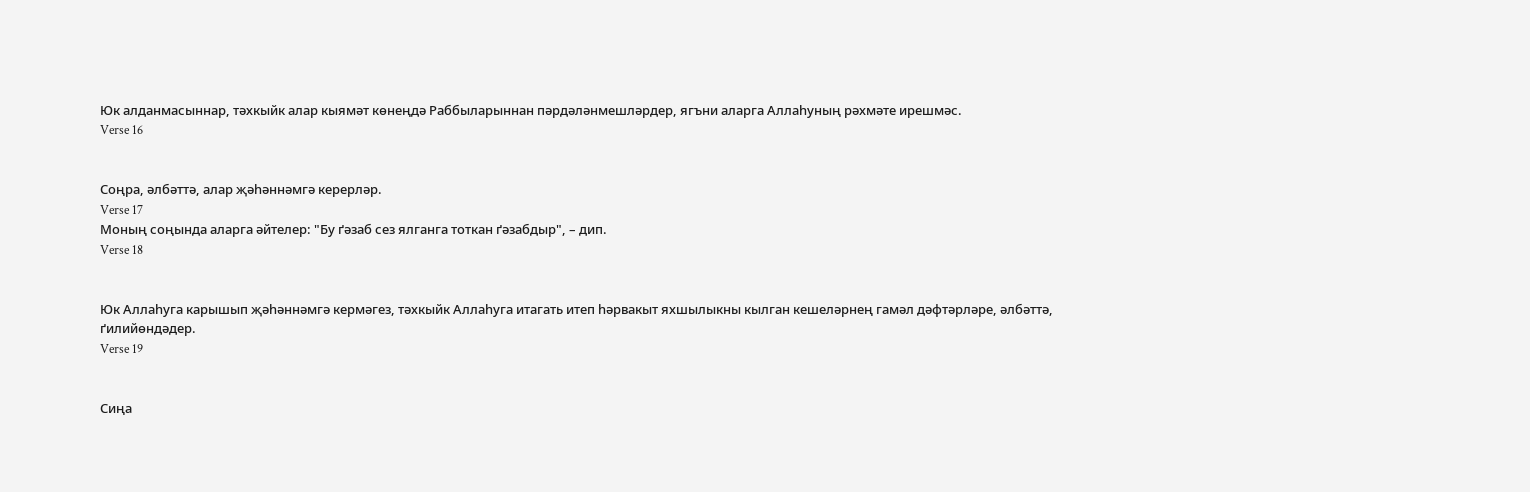Юк алданмасыннар, тәхкыйк алар кыямәт көнеңдә Раббыларыннан пәрдәләнмешләрдер, ягъни аларга Аллаһуның рәхмәте ирешмәс.
Verse 16


Соңра, әлбәттә, алар җәһәннәмгә керерләр.
Verse 17
Моның соңында аларга әйтелер: "Бу ґәзаб сез ялганга тоткан ґәзабдыр", – дип.
Verse 18


Юк Аллаһуга карышып җәһәннәмгә кермәгез, тәхкыйк Аллаһуга итагать итеп һәрвакыт яхшылыкны кылган кешеләрнең гамәл дәфтәрләре, әлбәттә, ґилийөндәдер.
Verse 19


Сиңа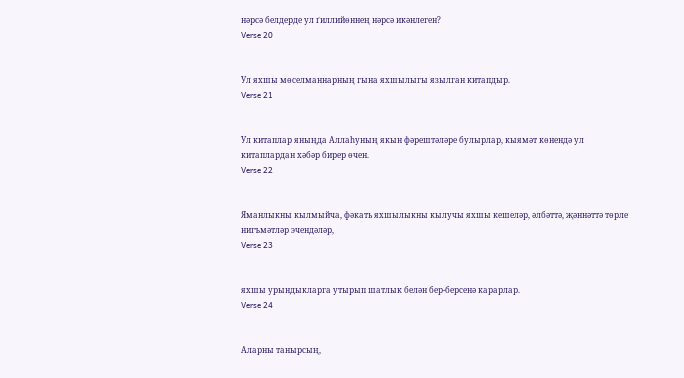нәрсә белдерде ул ґиллийөннең нәрсә икәнлеген?
Verse 20


Ул яхшы мөселманнарның гына яхшылыгы язылган китапдыр.
Verse 21


Ул китаплар яныңда Аллаһуның якын фәрештәләре булырлар, кыямәт көнендә ул китаплардан хәбәр бирер өчен.
Verse 22


Яманлыкны кылмыйча, фәкать яхшылыкны кылучы яхшы кешеләр, әлбәттә, җәннәттә төрле нигъмәтләр эчендәләр,
Verse 23


яхшы урындыкларга утырып шатлык белән бер-берсенә карарлар.
Verse 24


Аларны танырсың,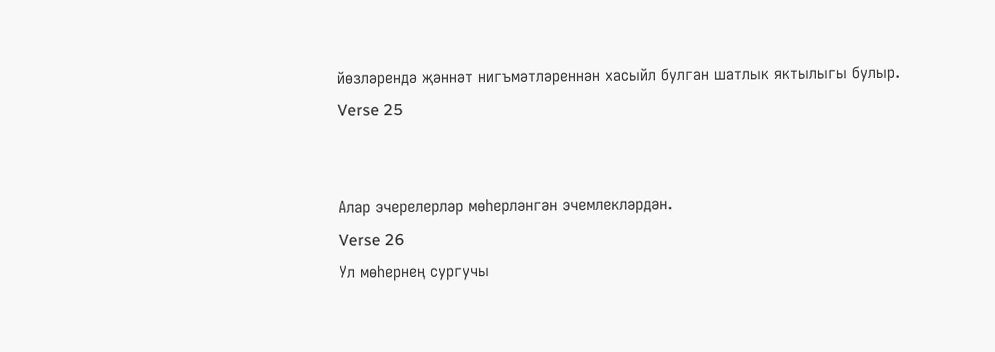йөзләрендә җәннәт нигъмәтләреннән хасыйл булган шатлык яктылыгы булыр.
Verse 25


Алар эчерелерләр мөһерләнгән эчемлекләрдән.
Verse 26
Ул мөһернең сургучы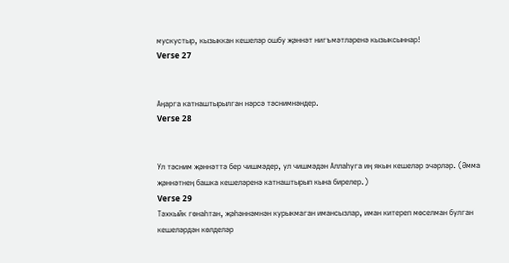мускустыр, кызыккан кешеләр ошбу җәннәт нигъмәтләренә кызыксыннар!
Verse 27


Аңарга катнаштырылган нәрсә тәснимнәндер.
Verse 28


Ул тәсним җәннәттә бер чишмәдер, ул чишмәдән Аллаһуга иң якын кешеләр эчәрләр. (Әмма җәннәтнең башка кешеләренә катнаштырып кына бирелер.)
Verse 29
Тәхкыйк гөнаһтан, җәһәннәмнән курыкмаган имансызлар, иман китереп мөселман булган кешеләрдән көлделәр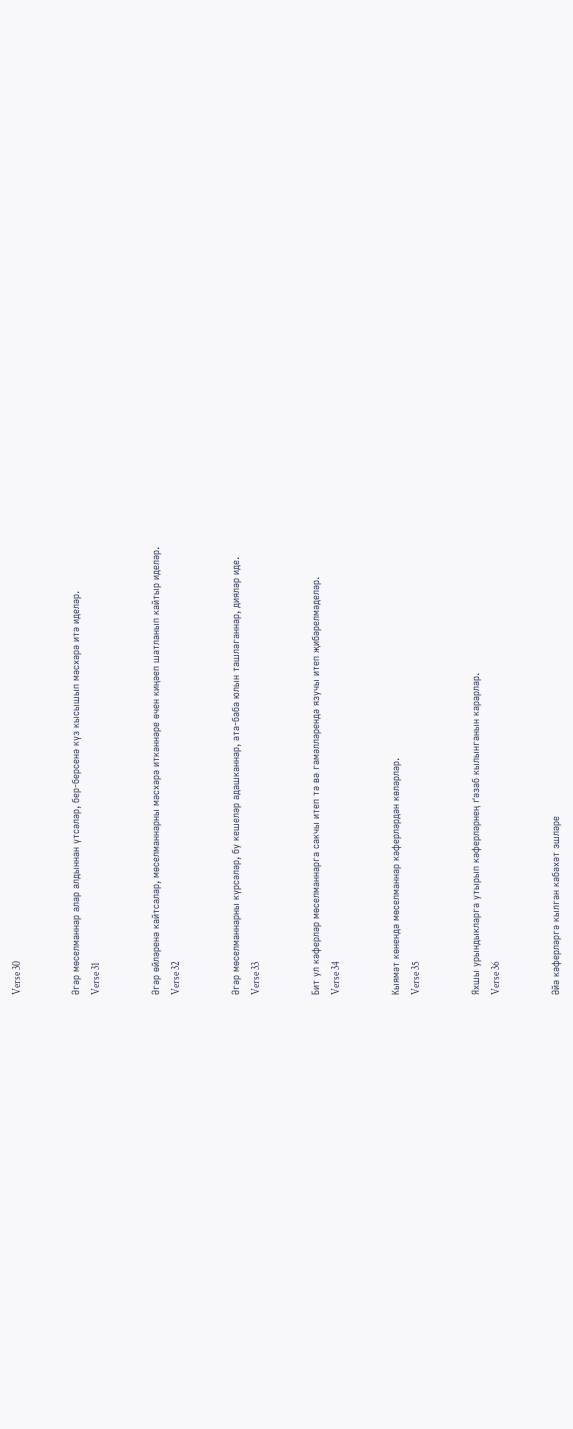Verse 30


Әгәр мөселманнар алар алдыннан үтсәләр, бер-берсенә күз кысышып мәсхәрә итә иделәр.
Verse 31


Әгәр өйләренә кайтсалар, мөселманнарны мәсхәрә иткәннәре өчен киңәеп шатланып кайтыр иделәр.
Verse 32


Әгәр мөселманнарны күрсәләр, бу кешеләр адашканнар, ата-баба юлын ташлаганнар, дияләр иде.
Verse 33


Бит ул кәферләр мөселманнарга сакчы итеп тә вә гамәлләрендә язучы итеп җибәрелмәделәр.
Verse 34


Кыямәт көнендә мөселманнар кәферләрдән көләрләр.
Verse 35


Яхшы урындыкларга утырып кәферләрнең ґәзаб кылынганын карарлар.
Verse 36


Әйә кәферләргә кылган кабәхәт эшләре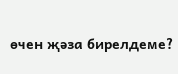өчен җәза бирелдеме?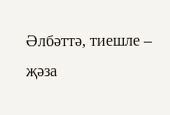Әлбәттә, тиешле – җәза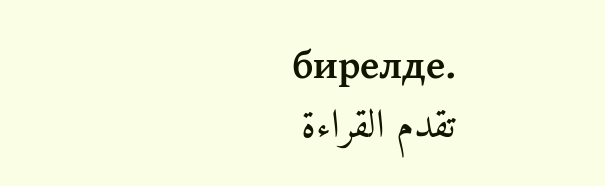бирелде.
تقدم القراءة